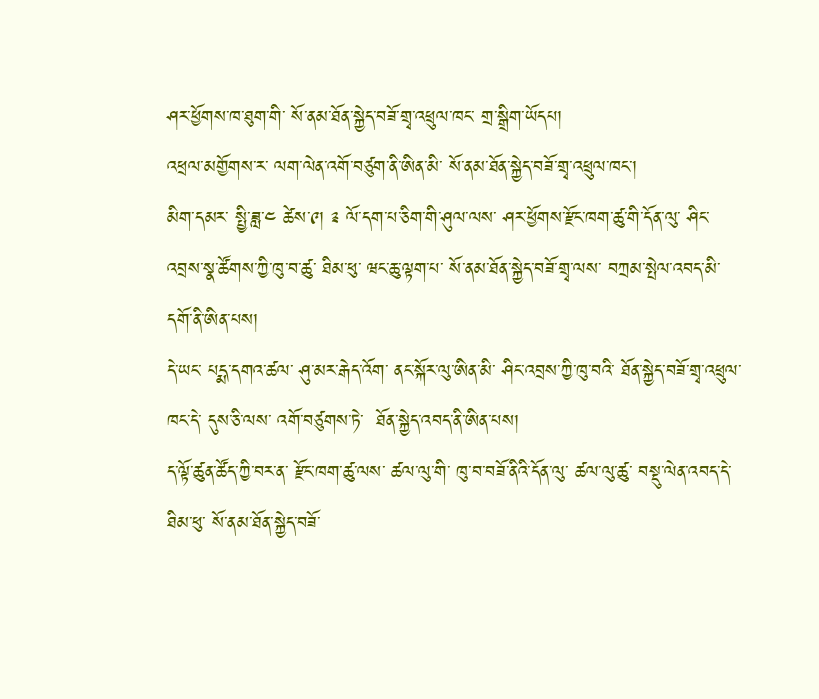ཤར་ཕྱོགས་ཁ་ཐུག་གི་ སོ་ནམ་ཐོན་སྐྱེད་བཟོ་གྲྭ་འཕྲུལ་ཁང་ གྲ་སྒྲིག་ཡོདཔ།
འཕྲལ་མགྱོགས་ར་ ལག་ལེན་འགོ་བཙུག་ནི་ཨིན་མི་ སོ་ནམ་ཐོན་སྐྱེད་བཟོ་གྲྭ་འཕྲུལ་ཁང་།
མིག་དམར་ སྤྱི་ཟླ་༤ ཚེས་༩། ༉ ལོ་དག་པ་ཅིག་གི་ཤུལ་ལས་ ཤར་ཕྱོགས་རྫོང་ཁག་ཚུ་གི་དོན་ལུ་ ཤིང་འབྲས་སྣ་ཚོགས་ཀྱི་ཁུ་བ་ཚུ་ ཐིམ་ཕུ་ ཝང་ཆུ་ལྟག་པ་ སོ་ནམ་ཐོན་སྐྱེད་བཟོ་གྲྭ་ལས་ བཀྲམ་སྤེལ་འབད་མི་དགོ་ནི་ཨིན་པས།
དེ་ཡང་ པདྨ་དགའ་ཚལ་ ཤུ་མར་རྒེད་འོག་ ནང་སྐོར་ལུ་ཨིན་མི་ ཤིང་འབྲས་ཀྱི་ཁུ་བའི་ ཐོན་སྐྱེད་བཟོ་གྲྭ་འཕྲུལ་ཁང་དེ་ དུས་ཅི་ལས་ འགོ་བཙུགས་ཏེ་  ཐོན་སྐྱེད་འབད་ནི་ཨིན་པས།
ད་ལྟོ་ཚུན་ཚོད་ཀྱི་བར་ན་ རྫོང་ཁག་ཚུ་ལས་ ཚལ་ལུ་གི་ ཁུ་བ་བཟོ་ནིའི་དོན་ལུ་ ཚལ་ལུ་ཚུ་ བསྡུ་ལེན་འབད་དེ་ ཐིམ་ཕུ་ སོ་ནམ་ཐོན་སྐྱེད་བཟོ་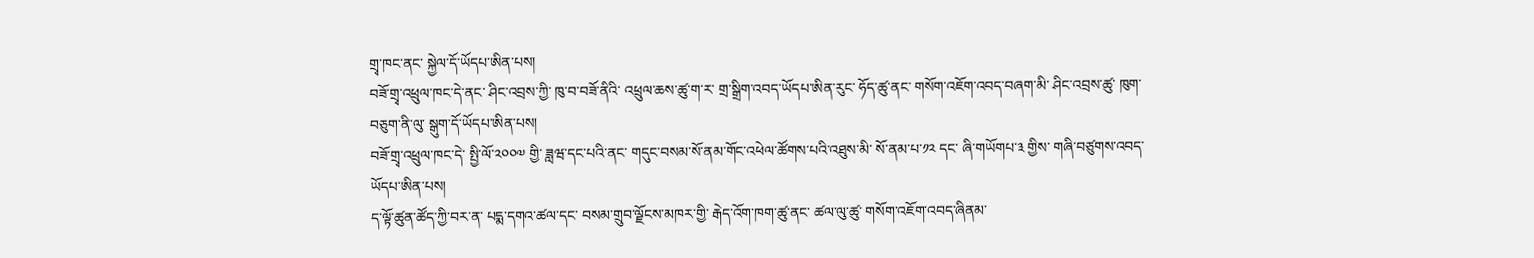གྲྭ་ཁང་ནང་ སྐྱེལ་དོ་ཡོདཔ་ཨིན་པས།
བཟོ་གྲྭ་འཕྲུལ་ཁང་དེ་ནང་ ཤིང་འབྲས་ཀྱི་ ཁུ་བ་བཟོ་ནིའི་ འཕྲུལ་ཆས་ཚུ་ག་ར་ གྲ་སྒྲིག་འབད་ཡོདཔ་ཨིན་རུང་ ཧོད་ཚུ་ནང་ གསོག་འཇོག་འབད་བཞག་མི་ ཤིང་འབྲས་ཚུ་ ཁུག་བཅུག་ནི་ལུ་ སྒུག་དོ་ཡོདཔ་ཨིན་པས།
བཟོ་གྲྭ་འཕྲུལ་ཁང་དེ་ སྤྱི་ལོ་༢༠༠༧ གྱི་ ཟླཝ་དང་པའི་ནང་ གདུང་བསམ་སོ་ནམ་གོང་འཕེལ་ཚོགས་པའི་འཐུས་མི་ སོ་ནམ་པ་༡༢ དང་ ཞི་གཡོགཔ་༣ གྱིས་ གཞི་བཙུགས་འབད་ཡོདཔ་ཨིན་པས།
ད་ལྟོ་ཚུན་ཚོད་ཀྱི་བར་ན་ པདྨ་དགའ་ཚལ་དང་ བསམ་གྲུབ་ལྗོངས་མཁར་གྱི་ རྒེད་འོག་ཁག་ཚུ་ནང་ ཚལ་ལུ་ཚུ་ གསོག་འཇོག་འབད་ཞིནམ་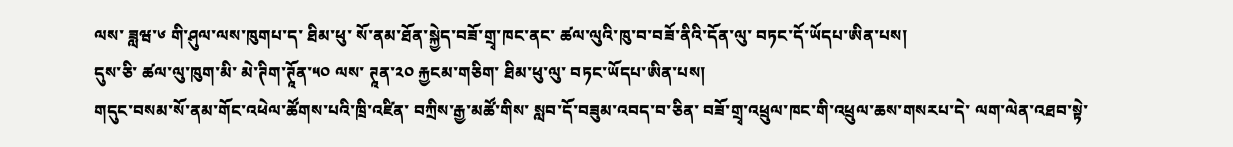ལས་ ཟླཝ་༦ གི་ཤུལ་ལས་ཁུགཔ་ད་ ཐིམ་ཕུ་ སོ་ནམ་ཐོན་སྐྱེད་བཟོ་གྲྭ་ཁང་ནང་ ཚལ་ལུའི་ཁུ་བ་བཟོ་ནིའི་དོན་ལུ་ བཏང་དོ་ཡོདཔ་ཨིན་པས།
དུས་ཅི་ ཚལ་ལུ་ཁུག་མི་ མེ་ཊིག་ཊཱོན་༥༠ ལས་ ཊཱན་༢༠ རྐྱངམ་གཅིག་ ཐིམ་ཕུ་ལུ་ བཏང་ཡོདཔ་ཨིན་པས།
གདུང་བསམ་སོ་ནམ་གོང་འཕེལ་ཚོགས་པའི་ཁྲི་འཛིན་ བཀྲིས་རྒྱ་མཚོ་གིས་ སླབ་དོ་བཟུམ་འབད་བ་ཅིན་ བཟོ་གྲྭ་འཕྲུལ་ཁང་གི་འཕྲུལ་ཆས་གསརཔ་དེ་ ལག་ལེན་འཐབ་སྟེ་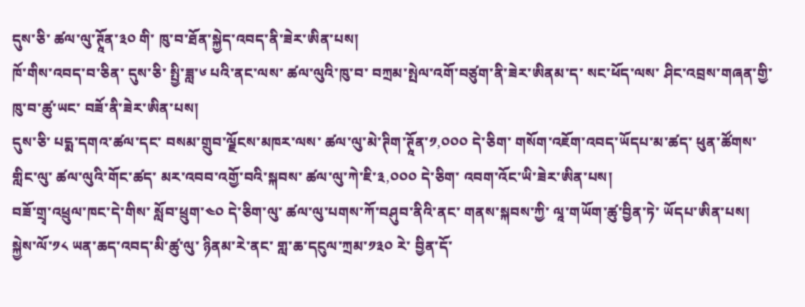དུས་ཅི་ ཚལ་ལུ་ཊཱོན་༣༠ གི་ ཁུ་བ་ཐོན་སྐྱེད་འབད་ནི་ཟེར་ཨིན་པས།
ཁོ་གིས་འབད་བ་ཅིན་ དུས་ཅི་ སྤྱི་ཟླ་༦ པའི་ནང་ལས་ ཚལ་ལུའི་ཁུ་བ་ བཀྲམ་སྤེལ་འགོ་བཙུག་ནི་ཟེར་ཨིནམ་ད་ སང་ཕོད་ལས་ ཤིང་འབྲས་གཞན་གྱི་ ཁུ་བ་ཚུ་ཡང་ བཟོ་ནི་ཟེར་ཨིན་པས།
དུས་ཅི་ པདྨ་དགའ་ཚལ་དང་ བསམ་གྲུབ་ལྗོངས་མཁར་ལས་ ཚལ་ལུ་མེ་ཊིག་ཊཱོན་༡,༠༠༠ དེ་ཅིག་ གསོག་འཇོག་འབད་ཡོདཔ་མ་ཚད་ ཕུན་ཚོགས་གླིང་ལུ་ ཚལ་ལུའི་གོང་ཚད་ མར་འབབ་འགྱོ་བའི་སྐབས་ ཚལ་ལུ་ཀེ་ཇི་༣,༠༠༠ དེ་ཅིག་ འབག་འོང་ཡི་ཟེར་ཨིན་པས།
བཟོ་གྲྭ་འཕྲུལ་ཁང་དེ་གིས་ སློབ་ཕྲུག་༤༠ དེ་ཅིག་ལུ་ ཚལ་ལུ་པགས་ཀོ་བཤུབ་ནིའི་ནང་ གནས་སྐབས་ཀྱི་ ལཱ་གཡོག་ཚུ་བྱིན་ཏེ་ ཡོདཔ་ཨིན་པས།
སྐྱེས་ལོ་༡༨ ཡན་ཆད་འབད་མི་ཚུ་ལུ་ ཉིནམ་རེ་ནང་ གླ་ཆ་དངུལ་ཀྲམ་༡༣༠ རེ་ བྱིན་དོ་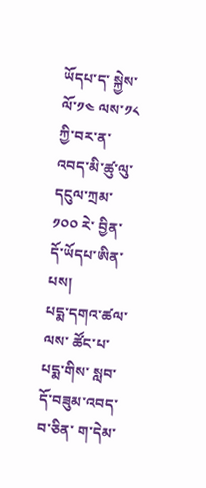ཡོདཔ་ད་ སྐྱེས་ལོ་༡༤ ལས་༡༨ ཀྱི་བར་ན་འབད་མི་ཚུ་ལུ་ དངུལ་ཀྲམ་༡༠༠ རེ་ བྱིན་དོ་ཡོདཔ་ཨིན་པས།
པདྨ་དགའ་ཚལ་ལས་ ཚོང་པ་པདྨ་གིས་ སླབ་དོ་བཟུམ་འབད་བ་ཅིན་ ག་དེམ་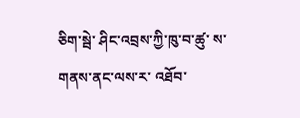ཅིག་སྦེ་ ཤིང་འབྲས་ཀྱི་ཁུ་བ་ཚུ་ ས་གནས་ནང་ལས་ར་ འཐོབ་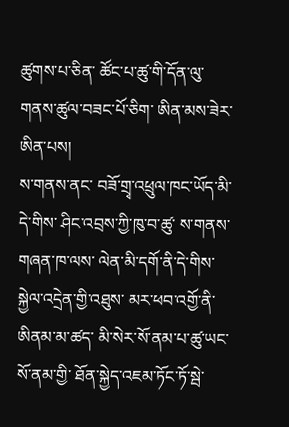ཚུགས་པ་ཅིན་ ཚོང་པ་ཚུ་གི་དོན་ལུ་ གནས་ཚུལ་བཟང་པོ་ཅིག་ ཨིན་མས་ཟེར་ཨིན་པས།
ས་གནས་ནང་ བཟོ་གྲྭ་འཕྲུལ་ཁང་ཡོད་མི་དེ་གིས་ ཤིང་འབྲས་ཀྱི་ཁུ་བ་ཚུ་ ས་གནས་གཞན་ཁ་ལས་ ལེན་མི་དགོ་ནི་དེ་གིས་ སྐྱེལ་འདྲེན་གྱི་འཐུས་ མར་ཕབ་འགྱོ་ནི་ཨིནམ་མ་ཚད་ མི་སེར་སོ་ནམ་པ་ཚུ་ཡང་ སོ་ནམ་གྱི་ ཐོན་སྐྱེད་འཇམ་ཏོང་ཏོ་སྦེ་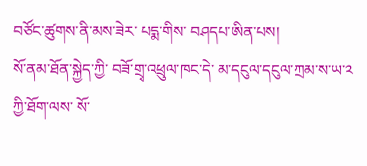བཙོང་ཚུགས་ནི་མས་ཟེར་ པདྨ་གིས་ བཤདཔ་ཨིན་པས།
སོ་ནམ་ཐོན་སྐྱེད་ཀྱི་ བཟོ་གྲྭ་འཕྲུལ་ཁང་དེ་ མ་དངུལ་དངུལ་ཀྲམ་ས་ཡ་༢ ཀྱི་ཐོག་ལས་ སོ་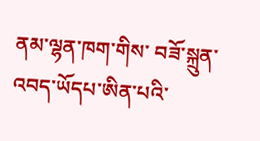ནམ་ལྷན་ཁག་གིས་ བཟོ་སྐྲུན་འབད་ཡོདཔ་ཨིན་པའི་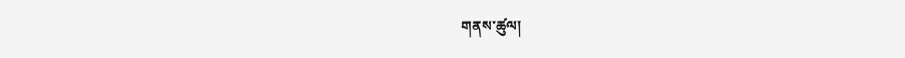གནས་ཚུལ།